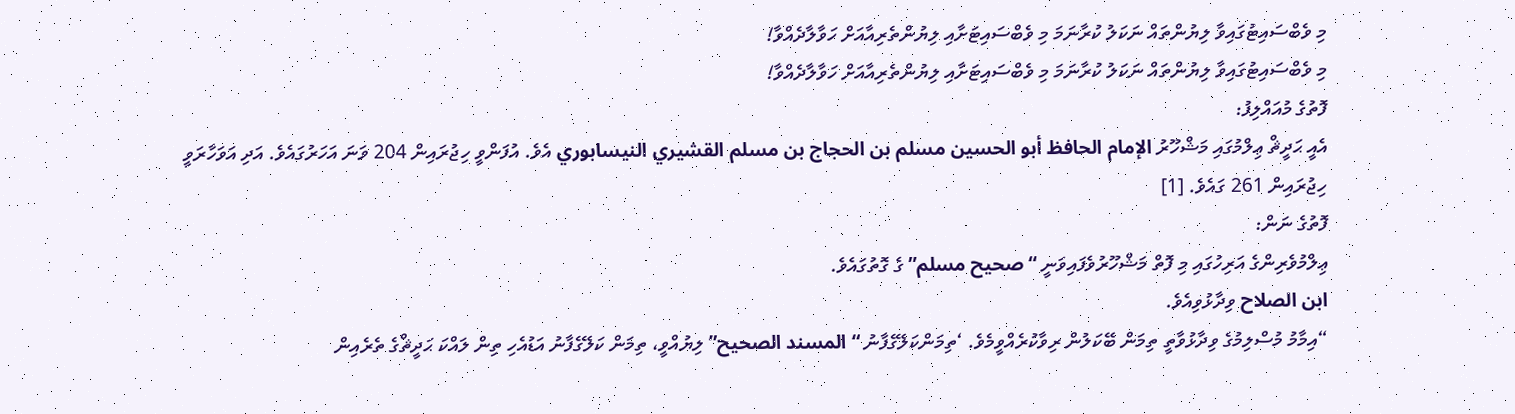މި ވެބްސައިޓުގައިވާ ލިޔުންތައް ނަކަލު ކުރާނަމަ މި ވެބްސައިޓަށާއި ލިޔުންތެރިއާއަށް ހަވާލާދެއްވާ!
މި ވެބްސައިޓުގައިވާ ލިޔުންތައް ނަކަލު ކުރާނަމަ މި ވެބްސައިޓަށާއި ލިޔުންތެރިއާއަށް ހަވާލާދެއްވާ!
ފޮތުގެ މުއައްލިފު:
އެއީ ޙަދީޘް ޢިލްމުގައި މަޝްހޫރު الإمام الحافظ أبو الحسين مسلم بن الحجاج بن مسلم القشيري النيسابوري އެވެ. އުފަންވީ ހިޖުރައިން 204 ވަނަ އަހަރުގައެވެ. އަދި އަވަހާރަވީ ހިޖުރައިން 261 ގައެވެ. [1]
ފޮތުގެ ނަން:
ޢިލްމުވެރިންގެ އަރިހުގައި މި ފޮތް މަޝްހޫރުވެފައިވަނީ “صحيح مسلم” ގެ ގޮތުގައެވެ.
ابن الصلاح ވިދާޅުވިއެވެ.
“އިމާމު މުސްލިމުގެ ވިދާޅުވާތީ ތިމަން ބޭކަލުން ރިވާކުރެއްވީމެވެ. ‘ތިމަންކަލޭގެފާނު “المسند الصحيح” ލިޔުއްވީ، ތިމަން ކަލޭގެފާނު އަޑުއެހި ތިން ލައްކަ ޙަދީޘްގެ ތެރެއިން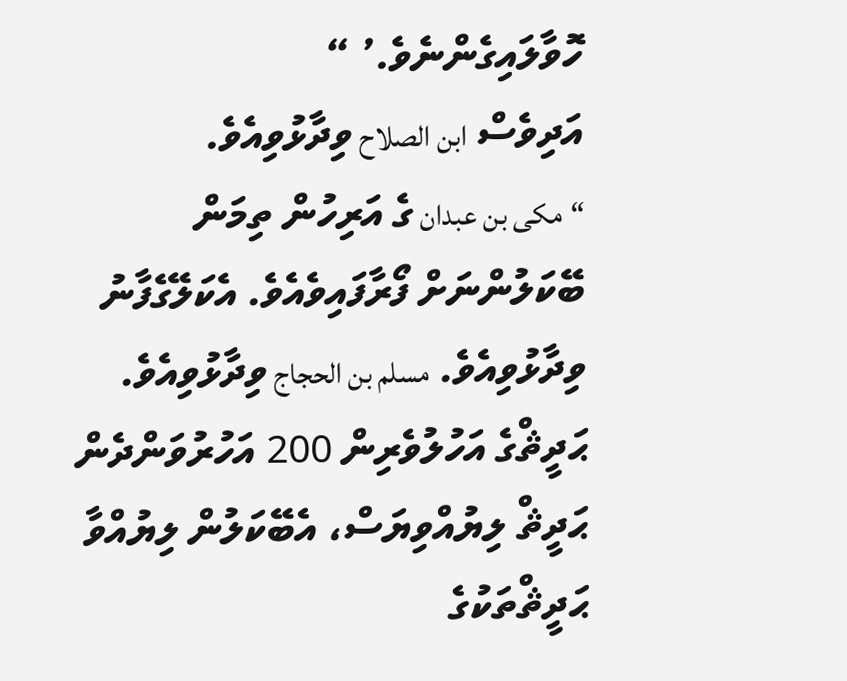ހޮވާލައިގެންނެވެ.’ “
އަދިވެސް ابن الصلاح ވިދާޅުވިއެވެ.
“مكى بن عبدان ގެ އަރިހުން ތިމަން ބޭކަލުންނަށް ފޯރާފައިވެއެވެ. އެކަލޭގެފާނު ވިދާޅުވިއެވެ. مسلم بن الحجاج ވިދާޅުވިއެވެ. ޙަދީޘްގެ އަހުލުވެރިން 200 އަހުރުވަންދެން ޙަދީޘް ލިޔުއްވިޔަސް، އެބޭކަލުން ލިޔުއްވާ ޙަދީޘްތަކުގެ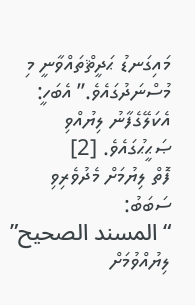މައިގަނޑު ޙަދީޘްތައްވާނީ މި މުސްނަދުގައެވެ.” އެބަހީ: އެކަލޭގެފާނު ލިޔުއްވި ޞަޙީޙުގައެވެ. [2]
ފޮތް ލިޔުމަށް މެދުވެރިވި ސަބަބު:
“المسند الصحيح” ލިޔުއްވުމަށް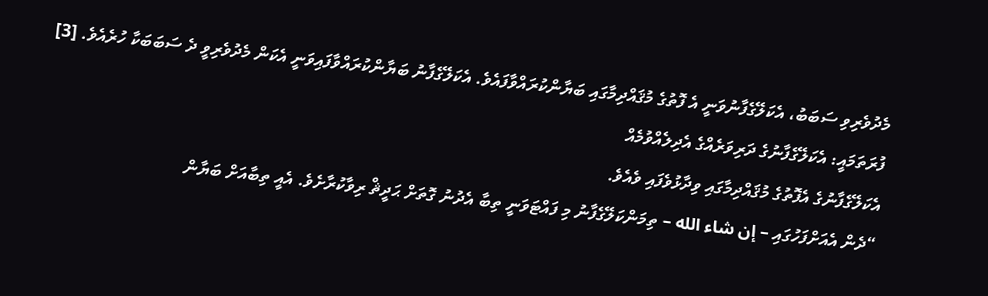މެދުވެރިވި ސަބަބު، އެކަލޭގެފާނުވަނީ އެ ފޮތުގެ މުޤައްދިމާގައި ބަޔާންކުރައްވާފައެވެ. އެކަލޭގެފާނު ބަޔާންކުރައްވާފައިވަނީ އެކަން މެދުވެރިވީ ދެ ސަބަބަކާ ހުރެއެވެ. [3]
ފުރަތަމައީ: އެކަލޭގެފާނުގެ ދަރިވަރެއްގެ އެދިލެއްވުމެއް
އެކަލޭގެފާނުގެ އެފޮތުގެ މުޤައްދިމާގައި ވިދާޅުވެފައި ވެއެވެ.
“ދެން އެއަށްފަހުގައި – إن شاء الله – ތިމަންކަލޭގެފާނު މި ފައްޓަވަނީ ތިބާ އެދުނު ގޮތަށް ޙަދީޘް ރިވާކުރާށެވެ. އެއީ ތިބާއަށް ބަޔާން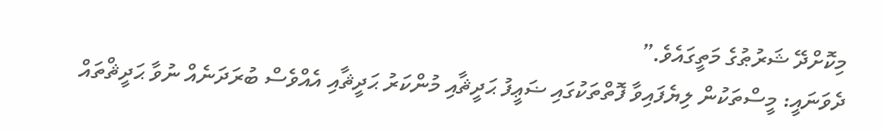މިކޮށްދޭ ޝަރުޠުގެ މަތީގައެވެ.”
ދެވަނައީ: މީސްތަކުން ލިޔެފައިވާ ފޮތްތަކުގައި ޟަޢީފު ޙަދީޘާއި މުންކަރު ޙަދީޘާއި އެއްވެސް ބުރަދަނެއް ނުވާ ޙަދީޘްތައް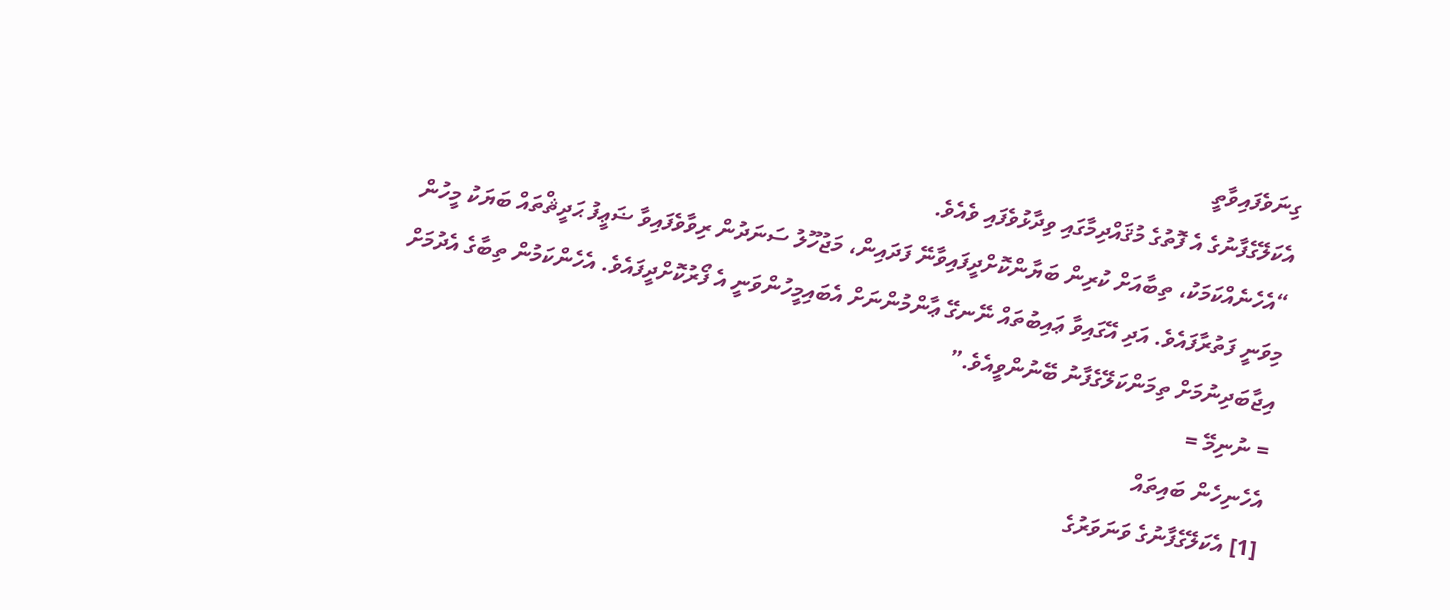ގިނަވެފައިވާތީ
އެކަލޭގެފާނުގެ އެ ފޮތުގެ މުޤައްދިމާގައި ވިދާޅުވެފައި ވެއެވެ.
“އެހެނެއްކަމަކު، ތިބާއަށް ކުރިން ބަޔާންކޮށްދީފައިވާނޭ ފަދައިން، މަޖުހޫލު ސަނަދުން ރިވާވެފައިވާ ޟަޢީފު ޙަދީޘްތައް ބަޔަކު މީހުން މިވަނީ ފަތުރާފައެވެ. އަދި އޭގައިވާ ޢައިބުތައް ނޭނގޭ ޢާންމުންނަށް އެބައިމީހުންވަނީ އެ ފޯރުކޮށްދީފައެވެ. އެހެންކަމުން ތިބާގެ އެދުމަށް އިޖާބަދިނުމަށް ތިމަންކަލޭގެފާނު ބޭނުންވީއެވެ.”
= ނުނިމޭ =
އެހެނިހެން ބައިތައް
[1] އެކަލޭގެފާނުގެ ވަނަވަރުގެ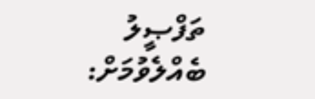ތަފްޞީލު ބެއްލެވުމަށް: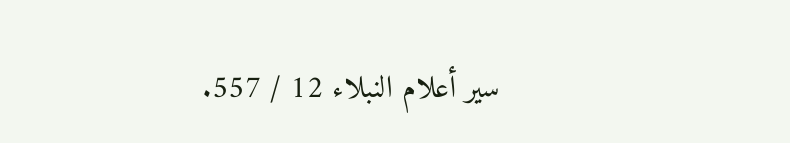سير أعلام النبلاء 12 / 557.